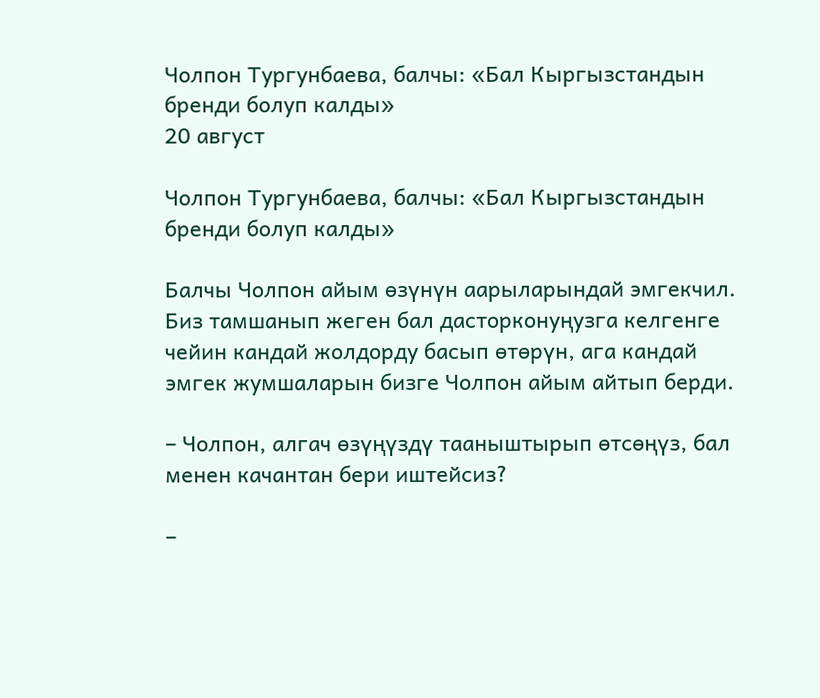Чолпон Тургунбаева, балчы: «Бал Кыргызстандын бренди болуп калды»
20 август

Чолпон Тургунбаева, балчы: «Бал Кыргызстандын бренди болуп калды»

Балчы Чолпон айым өзүнүн аарыларындай эмгекчил. Биз тамшанып жеген бал дасторконуңузга келгенге чейин кандай жолдорду басып өтөрүн, ага кандай эмгек жумшаларын бизге Чолпон айым айтып берди.

– Чолпон, алгач өзүңүздү тааныштырып өтсөңүз, бал менен качантан бери иштейсиз?

–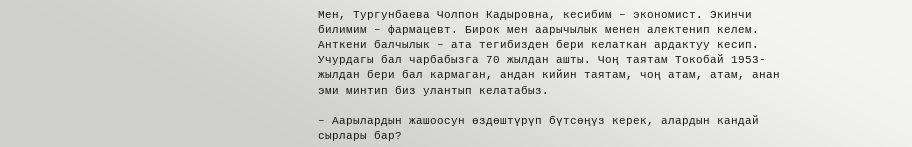Мен, Тургунбаева Чолпон Кадыровна, кесибим – экономист. Экинчи билимим – фармацевт. Бирок мен аарычылык менен алектенип келем. Анткени балчылык – ата тегибизден бери келаткан ардактуу кесип. Учурдагы бал чарбабызга 70 жылдан ашты. Чоң таятам Токобай 1953-жылдан бери бал кармаган, андан кийин таятам, чоң атам, атам, анан эми минтип биз улантып келатабыз.

– Аарылардын жашоосун өздөштүрүп бүтсөңүз керек, алардын кандай сырлары бар?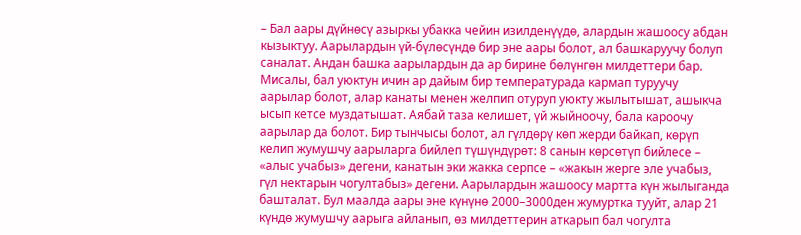– Бал аары дүйнөсү азыркы убакка чейин изилденүүдө, алардын жашоосу абдан кызыктуу. Аарылардын үй-бүлөсүндө бир эне аары болот, ал башкаруучу болуп саналат. Андан башка аарылардын да ар бирине бөлүнгөн милдеттери бар. Мисалы, бал уюктун ичин ар дайым бир температурада кармап туруучу аарылар болот, алар канаты менен желпип отуруп уюкту жылытышат, ашыкча ысып кетсе муздатышат. Аябай таза келишет, үй жыйноочу, бала кароочу аарылар да болот. Бир тынчысы болот, ал гүлдөрү көп жерди байкап, көрүп келип жумушчу аарыларга бийлеп түшүндүрөт: 8 санын көрсөтүп бийлесе – «алыс учабыз» дегени, канатын эки жакка серпсе – «жакын жерге эле учабыз, гүл нектарын чогултабыз» дегени. Аарылардын жашоосу мартта күн жылыганда башталат. Бул маалда аары эне күнүнө 2000–3000ден жумуртка тууйт, алар 21 күндө жумушчу аарыга айланып, өз милдеттерин аткарып бал чогулта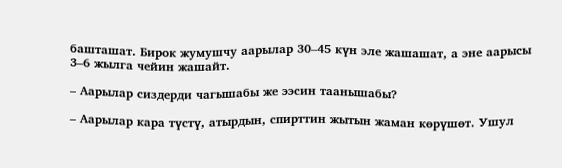башташат. Бирок жумушчу аарылар 30–45 күн эле жашашат, а эне аарысы 3–6 жылга чейин жашайт.

– Аарылар сиздерди чагышабы же ээсин таанышабы?

– Аарылар кара түстү, атырдын, спирттин жытын жаман көрүшөт. Ушул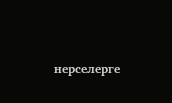нерселерге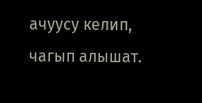ачуусу келип, чагып алышат.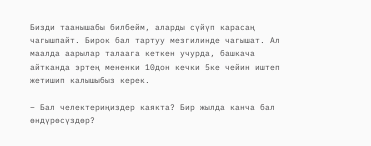Бизди таанышабы билбейм, аларды сүйүп карасаң чагышпайт. Бирок бал тартуу мезгилинде чагышат. Ал маалда аарылар талаага кеткен учурда, башкача айтканда эртең мененки 10дон кечки 5ке чейин иштеп жетишип калышыбыз керек.

– Бал челектериңиздер каякта? Бир жылда канча бал өндүрөсүздөр?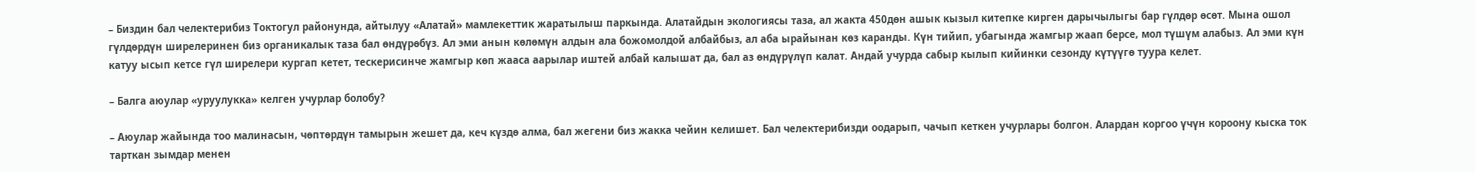– Биздин бал челектерибиз Токтогул районунда, айтылуу «Алатай» мамлекеттик жаратылыш паркында. Алатайдын экологиясы таза, ал жакта 450дөн ашык кызыл китепке кирген дарычылыгы бар гүлдөр өсөт. Мына ошол гүлдөрдүн ширелеринен биз органикалык таза бал өндүрөбүз. Ал эми анын көлөмүн алдын ала божомолдой албайбыз, ал аба ырайынан көз каранды. Күн тийип, убагында жамгыр жаап берсе, мол түшүм алабыз. Ал эми күн катуу ысып кетсе гүл ширелери кургап кетет, тескерисинче жамгыр көп жааса аарылар иштей албай калышат да, бал аз өндүрүлүп калат. Андай учурда сабыр кылып кийинки сезонду күтүүгө туура келет.

– Балга аюулар «уруулукка» келген учурлар болобу?

– Аюулар жайында тоо малинасын, чөптөрдүн тамырын жешет да, кеч күздө алма, бал жегени биз жакка чейин келишет. Бал челектерибизди оодарып, чачып кеткен учурлары болгон. Алардан коргоо үчүн короону кыска ток тарткан зымдар менен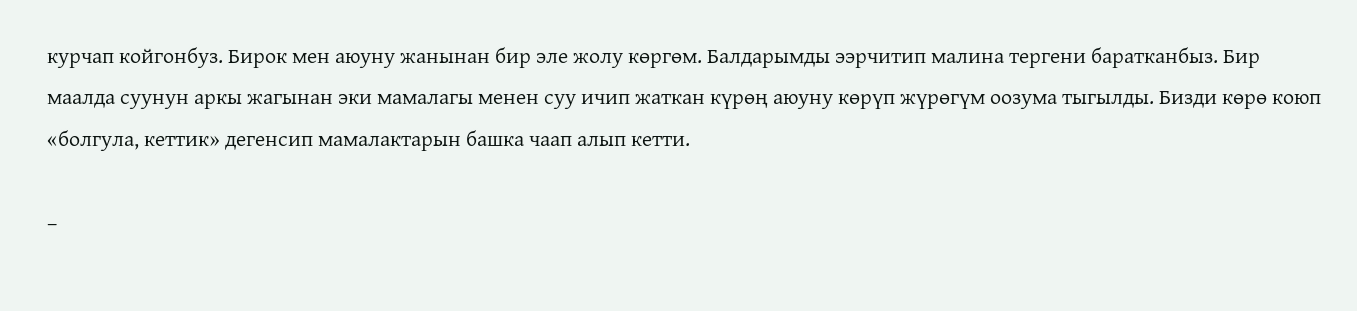курчап койгонбуз. Бирок мен аюуну жанынан бир эле жолу көргөм. Балдарымды ээрчитип малина тергени баратканбыз. Бир маалда суунун аркы жагынан эки мамалагы менен суу ичип жаткан күрөң аюуну көрүп жүрөгүм оозума тыгылды. Бизди көрө коюп «болгула, кеттик» дегенсип мамалактарын башка чаап алып кетти.

–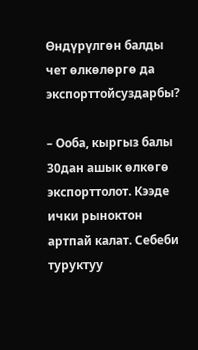Өндүрүлгөн балды чет өлкөлөргө да экспорттойсуздарбы?

– Ооба, кыргыз балы 30дан ашык өлкөгө экспорттолот. Кээде ички рыноктон артпай калат. Себеби туруктуу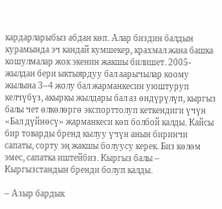кардарларыбыз абдан көп. Алар биздин балдын курамында эч кандай кумшекер, крахмал жана башка кошулмалар жок экенин жакшы билишет. 2005-жылдан бери ыктыярдуу бал аарычылар коому жылына 3–4 жолу бал жарманкесин уюштуруп келчүбүз, акыркы жылдары бал аз өндүрүлүп, кыргыз балы чет өлкөлөргө экспорттолуп кеткендиги үчүн «Бал дүйнөсү» жарманкеси көп болбой калды. Кайсы бир товарды бренд кылуу үчүн анын биринчи сапаты, сорту эң жакшы болуусу керек. Биз көлөм эмес, сапатка иштейбиз. Кыргыз балы – Кыргызстандын бренди болуп калды.

– Азыр бардык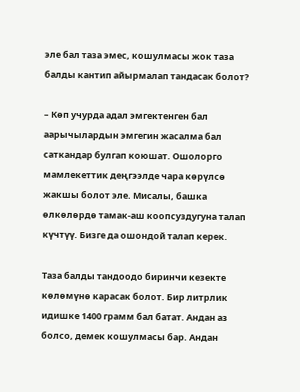эле бал таза эмес, кошулмасы жок таза балды кантип айырмалап тандасак болот?

– Көп учурда адал эмгектенген бал аарычылардын эмгегин жасалма бал саткандар булгап коюшат. Ошолорго мамлекеттик деңгээлде чара көрүлсө жакшы болот эле. Мисалы, башка өлкөлөрдө тамак-аш коопсуздугуна талап күчтүү. Бизге да ошондой талап керек.

Таза балды тандоодо биринчи кезекте көлөмүнө карасак болот. Бир литрлик идишке 1400 грамм бал батат. Андан аз болсо, демек кошулмасы бар. Андан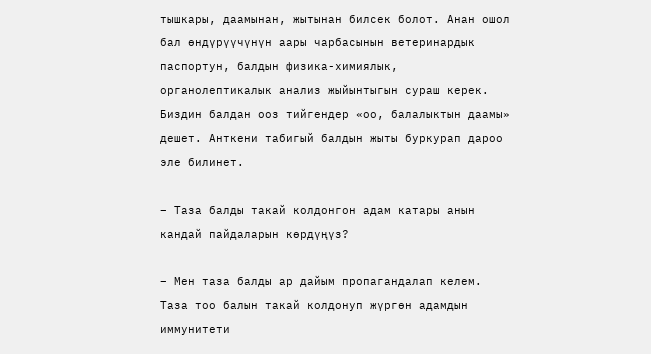тышкары, даамынан, жытынан билсек болот. Анан ошол бал өндүрүүчүнүн аары чарбасынын ветеринардык паспортун, балдын физика-химиялык, органолептикалык анализ жыйынтыгын сураш керек. Биздин балдан ооз тийгендер «оо, балалыктын даамы» дешет. Анткени табигый балдын жыты буркурап дароо эле билинет.

– Таза балды такай колдонгон адам катары анын кандай пайдаларын көрдүңүз?

– Мен таза балды ар дайым пропагандалап келем. Таза тоо балын такай колдонуп жүргөн адамдын иммунитети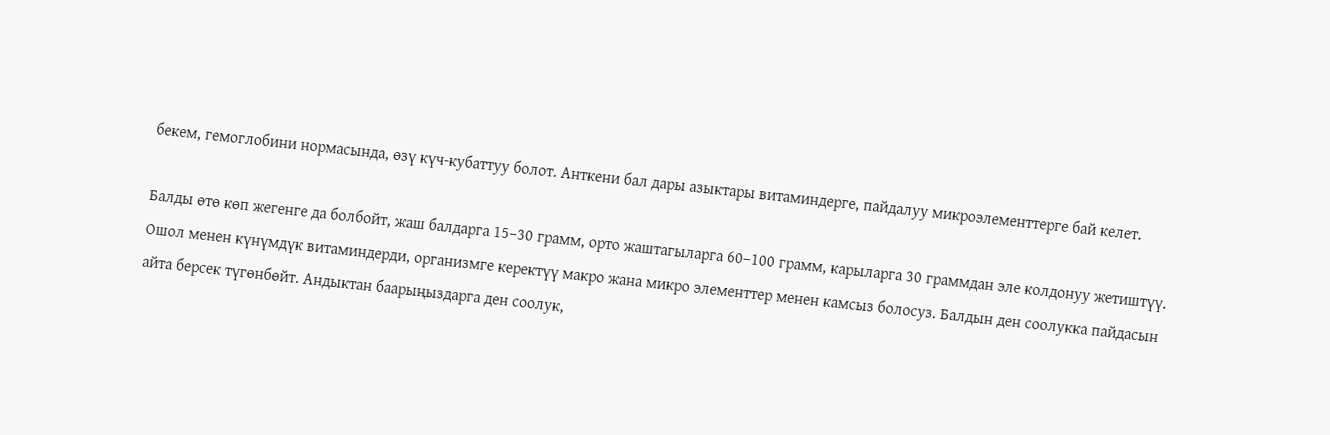бекем, гемоглобини нормасында, өзү күч-кубаттуу болот. Анткени бал дары азыктары витаминдерге, пайдалуу микроэлементтерге бай келет.

Балды өтө көп жегенге да болбойт, жаш балдарга 15–30 грамм, орто жаштагыларга 60–100 грамм, карыларга 30 граммдан эле колдонуу жетиштүү. Ошол менен күнүмдүк витаминдерди, организмге керектүү макро жана микро элементтер менен камсыз болосуз. Балдын ден соолукка пайдасын айта берсек түгөнбөйт. Андыктан баарыңыздарга ден соолук,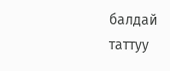балдай таттуу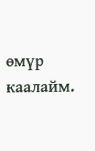өмүр каалайм.